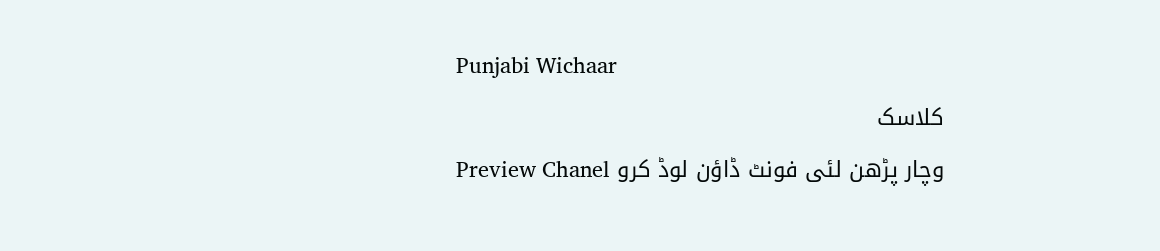Punjabi Wichaar
کلاسک
وچار پڑھن لئی فونٹ ڈاؤن لوڈ کرو Preview Chanel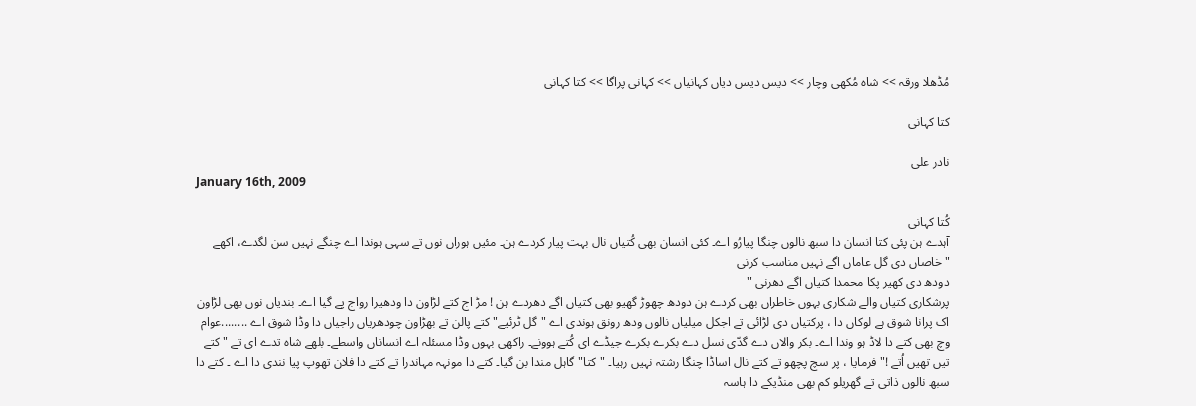مُڈھلا ورقہ >> شاہ مُکھی وچار >> دیس دیس دیاں کہانیاں >> کہانی پراگا >> کتا کہانی

کتا کہانی

نادر علی
January 16th, 2009

کُتا کہانی
آہدے ہن پئی کتا انسان دا سبھ نالوں چنگا پیارُو اے۔ کئی انسان بھی کُتیاں نال بہت پیار کردے ہن۔ مئیں ہوراں نوں تے سہی ہوندا اے چنگے نہیں سن لگدے، اکھے
"خاصاں دی گل عاماں اگے نہیں مناسب کرنی
دودھ دی کھیر پکا محمدا کتیاں اگے دھرنی "
پرشکاری کتیاں والے شکاری بہوں خاطراں بھی کردے ہن دودھ چھوڑ گھیو بھی کتیاں اگے دھردے ہن ! مڑ اج کتے لڑاون دا ودھیرا رواج پے گیا اے۔ بندیاں نوں بھی لڑاون اک پرانا شوق ہے لوکاں دا ، پرکتیاں دی لڑائی تے اجکل میلیاں نالوں ودھ رونق ہوندی اے "گل ٹرئیے"کتے پالن تے بھڑاون چودھریاں راجیاں دا وڈا شوق اے ........عوام وچ بھی کتے دا لاڈ ہو وندا اے۔ بکر والاں دے گدّی نسل دے بکرے بکرے جیڈے ای کُتے ہوونے۔ راکھی بہوں وڈا مسئلہ اے انساناں واسطے۔ بلھے شاہ تدے ای تے "کتے تیں تھیں اُتے !"فرمایا ، پر سچ پچھو تے کتے نال اساڈا چنگا رشتہ نہیں رہیا۔ "کتا"گاہل مندا بن گیا۔ کتے دا مونہہ مہاندرا تے کتے دا فلان تھوپ پیا نندی دا اے ۔ کتے دا سبھ نالوں ذاتی تے گھریلو کم بھی منڈیکے دا ہاسہ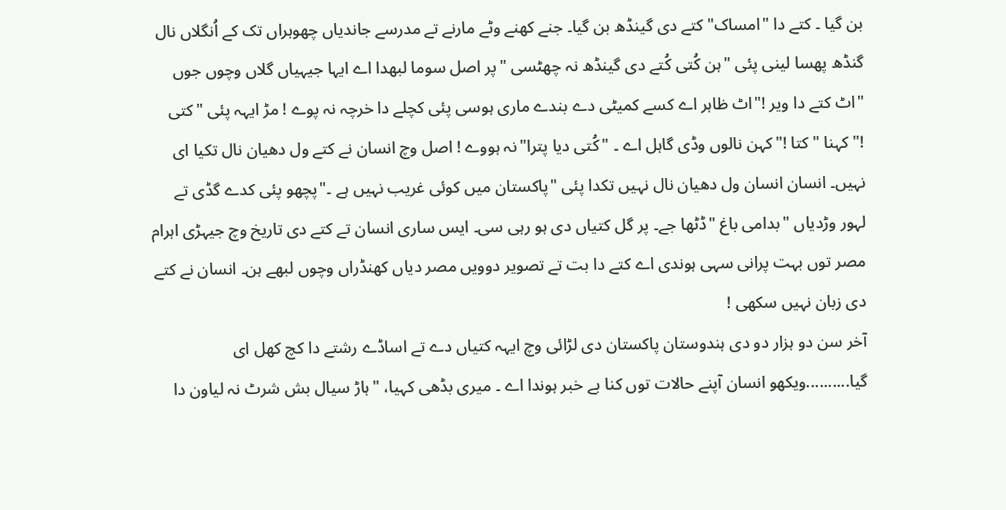بن گیا ۔ کتے دا "امساک"کتے دی گینڈھ بن گیا۔ جنے کھنے وٹے مارنے تے مدرسے جاندیاں چھوہراں تک کے اُنگلاں نال گنڈھ پھسا لینی پئی "ہن کُتی کُتے دی گینڈھ نہ چھٹسی "پر اصل سوما لبھدا اے ایہا جیہیاں گلاں وچوں جوں "اٹ کتے دا ویر !"اٹ ظاہر اے کسے کمیٹی دے بندے ماری ہوسی پئی کچلے دا خرچہ نہ پوے ! مڑ ایہہ پئی "کتی !"کہنا "کتا !"کہن نالوں وڈی گاہل اے ۔ "کُتی دیا پترا"نہ ہووے ! اصل وچ انسان نے کتے ول دھیان نال تکیا ای نہیں۔ انسان انسان ول دھیان نال نہیں تکدا پئی "پاکستان میں کوئی غریب نہیں ہے ۔"پچھو پئی کدے گڈی تے لہور وڑدیاں "بدامی باغ "ڈٹھا جے۔ پر گل کتیاں دی ہو رہی سی۔ ایس ساری انسان تے کتے دی تاریخ وچ جیہڑی اہرام مصر توں بہت پرانی سہی ہوندی اے کتے دا بت تے تصویر دوویں مصر دیاں کھنڈراں وچوں لبھے ہن۔ انسان نے کتے دی زبان نہیں سکھی !
آخر سن دو ہزار دو دی ہندوستان پاکستان دی لڑائی وچ ایہہ کتیاں دے تے اساڈے رشتے دا کچ کھل ای گیا..........ویکھو انسان آپنے حالات توں کنا بے خبر ہوندا اے ۔ میری بڈھی کہیا، "ہاڑ سیال بش شرٹ نہ لیاون دا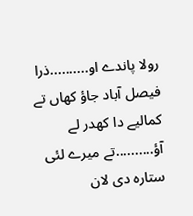رولا پاندے او..........ذرا فیصل آباد جاؤ کھاں تے کمالیے دا کھدر لے آؤ..........تے میرے لئی ستارہ دی لان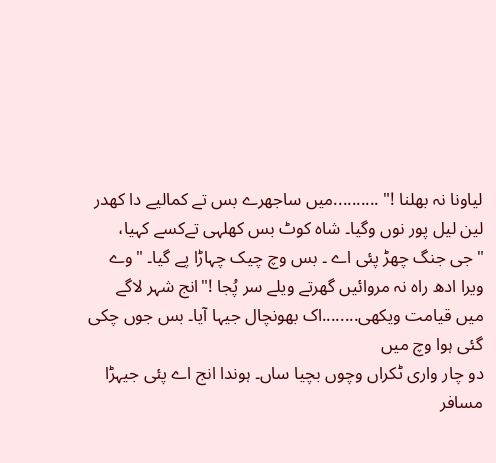لیاونا نہ بھلنا !" ..........میں ساجھرے بس تے کمالیے دا کھدر لین لیل پور نوں وگیا۔ شاہ کوٹ بس کھلہی تےکسے کہیا، "جی جنگ چھڑ پئی اے ۔ بس وچ چیک چہاڑا پے گیا۔ "وے ویرا ادھ راہ نہ مروائیں گھرتے ویلے سر پُجا !"انج شہر لاگے میں قیامت ویکھی........اک بھونچال جیہا آیا۔ بس جوں چکی گئی ہوا وچ میں
دو چار واری ٹکراں وچوں بچیا ساں۔ ہوندا انج اے پئی جیہڑا مسافر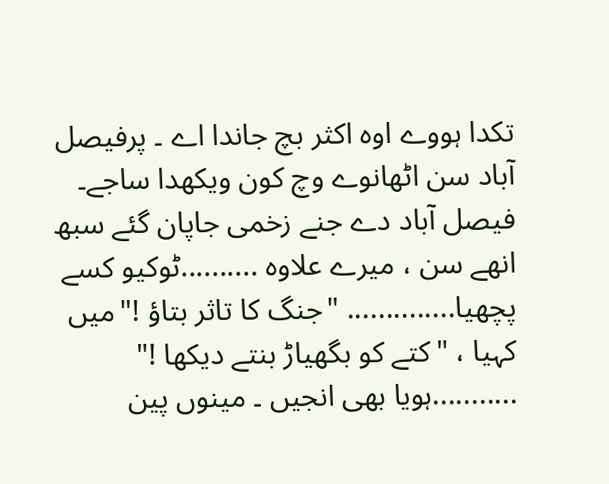تکدا ہووے اوہ اکثر بچ جاندا اے ۔ پرفیصل آباد سن اٹھانوے وچ کون ویکھدا ساجے۔ فیصل آباد دے جنے زخمی جاپان گئے سبھ انھے سن ، میرے علاوہ ..........ٹوکیو کسے پچھیا.............. "جنگ کا تاثر بتاؤ !"میں کہیا ، "کتے کو بگھیاڑ بنتے دیکھا !" ...........ہویا بھی انجیں ۔ مینوں پین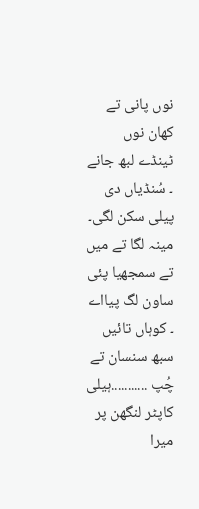نوں پانی تے کھان نوں ٹینڈے لبھ جانے ۔ سُنڈیاں دی پیلی سکن لگی۔ مینہ لگا تے میں تے سمجھیا پئی ساون لگ پیااے ۔ کوہاں تائیں سبھ سنسان تے چُپ ...........ہیلی کاپٹر لنگھن پر میرا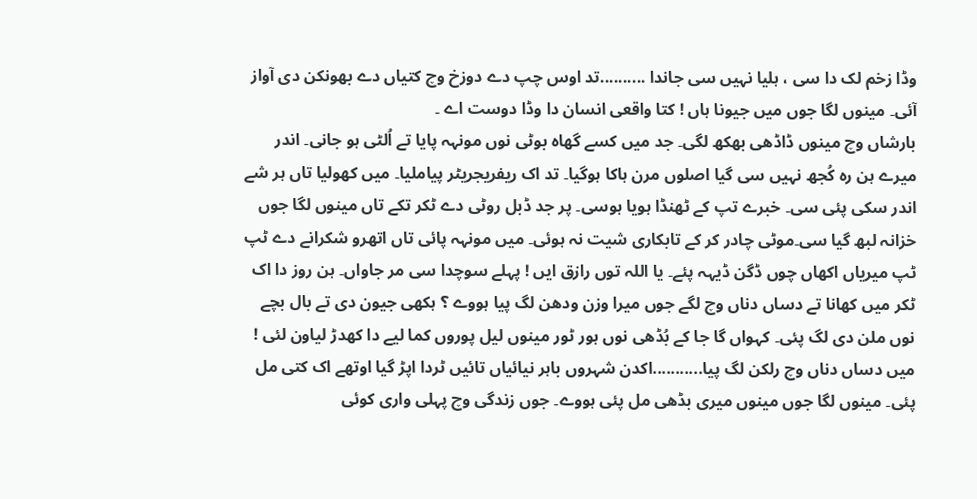وڈا زخم لک دا سی ، ہلیا نہیں سی جاندا ..........تد اوس چپ دے دوزخ وچ کتیاں دے بھونکن دی آواز آئی۔ مینوں لگا جوں میں جیونا ہاں ! کتا واقعی انسان دا وڈا دوست اے ۔
بارشاں وچ مینوں ڈاڈھی بھکھ لگی۔ جد میں کسے گھاہ بوٹی نوں مونہہ پایا تے اُلٹی ہو جانی۔ اندر میرے ہن رہ کُجھ نہیں سی گیا اصلوں مرن ہاکا ہوگیا۔ تد اک ریفریجریٹر پیاملیا۔ میں کھولیا تاں ہر شے اندر سکی پئی سی۔ خبرے تپ کے ٹھنڈا ہویا ہوسی۔ پر جد ڈبل روٹی دے ٹکر تکے تاں مینوں لگا جوں خزانہ لبھ گیا سی۔موٹی چادر کر کے تابکاری شیت نہ ہوئی۔ میں مونہہ پائی تاں اتھرو شکرانے دے ٹپ ٹپ میریاں اکھاں چوں ڈگن ڈیہہ پئے۔ یا اللہ توں رازق ایں ! پہلے سوچدا سی مر جاواں۔ ہن روز دا اک ٹکر میں کھانا تے دساں دناں وچ لگے جوں میرا وزن ودھن لگ پیا ہووے ؟ ہکھی جیون دی تے بال بچے نوں ملن دی لگ پئی۔ کہواں گا جا کے بُڈھی نوں ہور ٹور مینوں لیل پوروں کما لیے دا کھدڑ لیاون لئی !
میں دساں دناں وچ رلکن لگ پیا...........اکدن شہروں باہر نیائیاں تائیں ٹردا اپڑ گیا اوتھے اک کتی مل پئی۔ مینوں لگا جوں مینوں میری بڈھی مل پئی ہووے۔ جوں زندگی وچ پہلی واری کوئی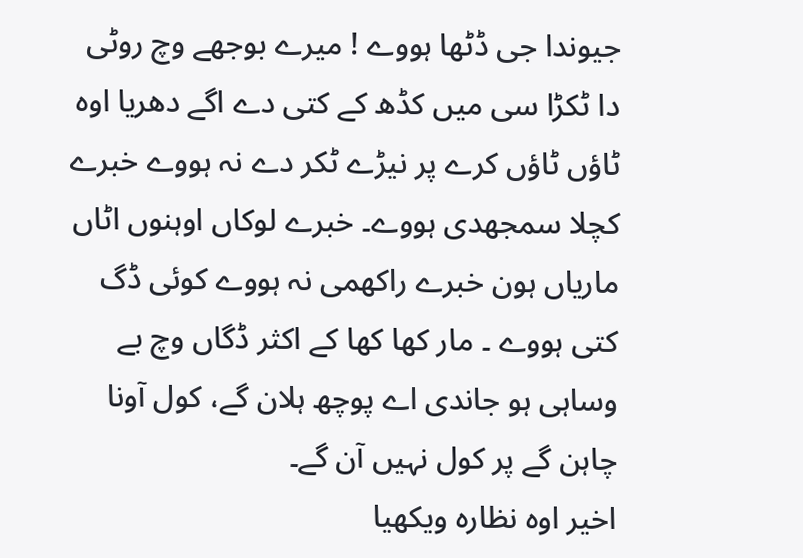جیوندا جی ڈٹھا ہووے ! میرے بوجھے وچ روٹی دا ٹکڑا سی میں کڈھ کے کتی دے اگے دھریا اوہ ٹاؤں ٹاؤں کرے پر نیڑے ٹکر دے نہ ہووے خبرے کچلا سمجھدی ہووے۔ خبرے لوکاں اوہنوں اٹاں ماریاں ہون خبرے راکھمی نہ ہووے کوئی ڈگ کتی ہووے ۔ مار کھا کھا کے اکثر ڈگاں وچ بے وساہی ہو جاندی اے پوچھ ہلان گے، کول آونا چاہن گے پر کول نہیں آن گے۔
اخیر اوہ نظارہ ویکھیا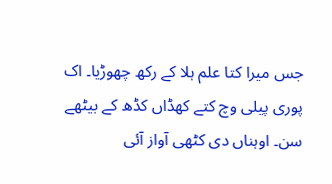جس میرا کتا علم ہلا کے رکھ چھوڑیا۔ اک پوری پیلی وچ کتے کھڈاں کڈھ کے بیٹھے سن۔ اوہناں دی کٹھی آواز آئی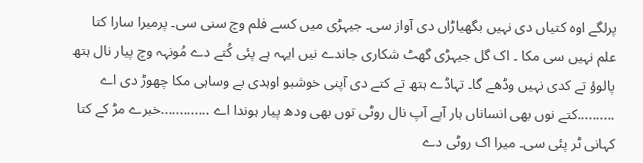پرلگے اوہ کتیاں دی نہیں بگھیاڑاں دی آواز سی۔ جیہڑی میں کسے فلم وچ سنی سی۔ پرمیرا سارا کتا علم نہیں سی مکا ۔ اک گل جیہڑی گھٹ شکاری جاندے نیں ایہہ ہے پئی کُتے دے مُونہہ وچ پیار نال ہتھ پالوؤ تے کدی نہیں وڈھے گا۔ تہاڈے ہتھ تے کتے دی آپنی خوشبو اوہدی بے وساہی مکا چھوڑ دی اے ..........کتے نوں بھی انساناں ہار آپے آپ نال روٹی توں بھی ودھ پیار ہوندا اے .............خبرے مڑ کے کتا کہانی ٹر پئی سی۔ میرا اک روٹی دے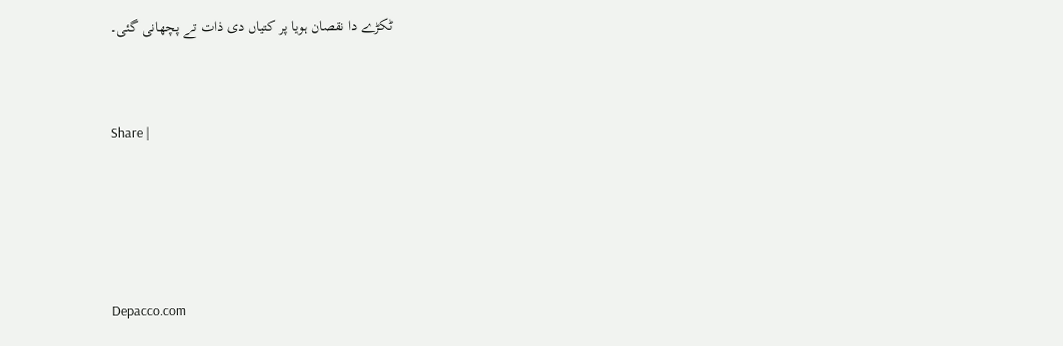ٹکڑے دا نقصان ہویا پر کتیاں دی ذات تے پچھانی گئی۔


Share |




Depacco.com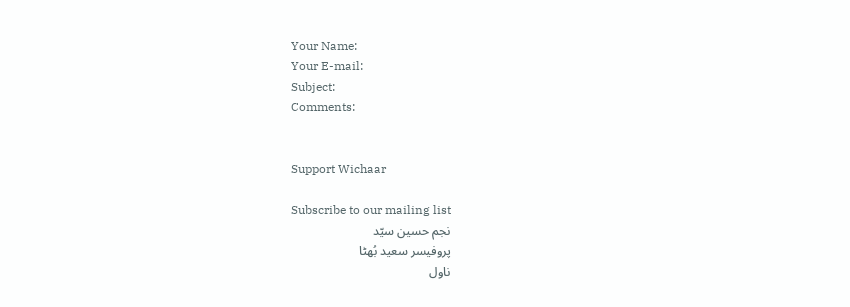Your Name:
Your E-mail:
Subject:
Comments:


Support Wichaar

Subscribe to our mailing list
نجم حسین سیّد
پروفیسر سعید بُھٹا
ناول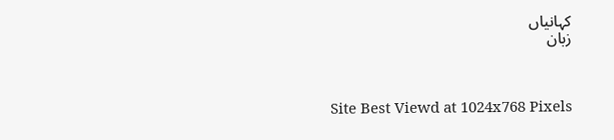کہانیاں
زبان



Site Best Viewd at 1024x768 Pixels